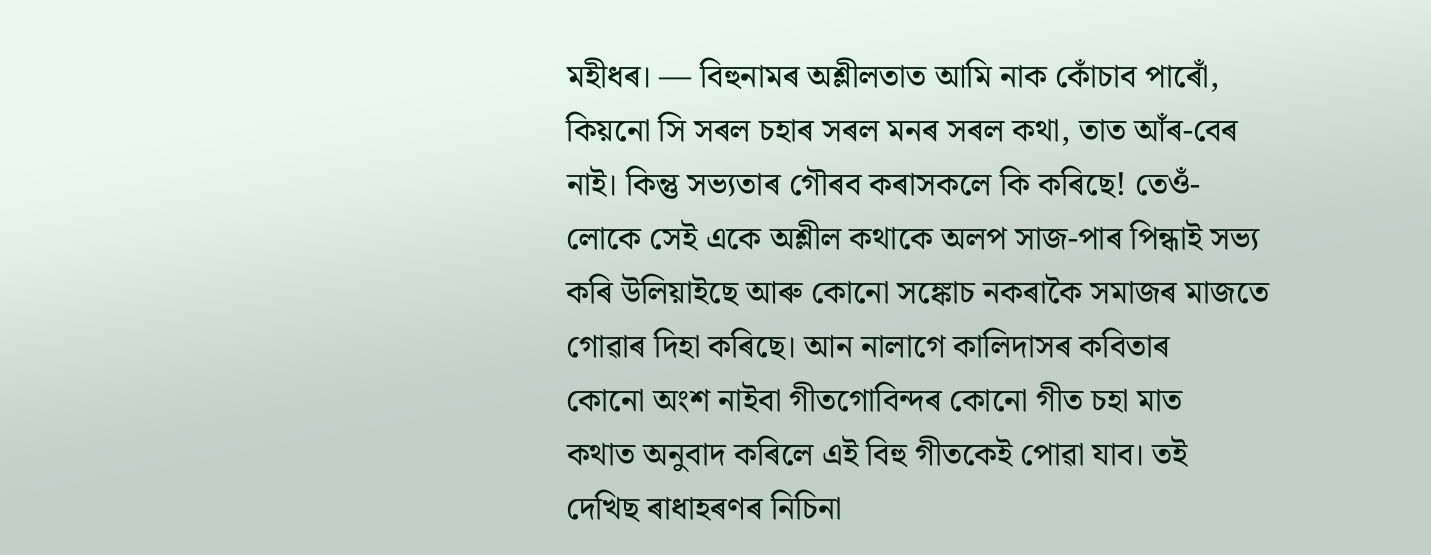মহীধৰ। — বিহুনামৰ অশ্লীলতাত আমি নাক কোঁচাব পাৰোঁ,
কিয়নো সি সৰল চহাৰ সৰল মনৰ সৰল কথা, তাত আঁৰ-বেৰ
নাই। কিন্তু সভ্যতাৰ গৌৰব কৰাসকলে কি কৰিছে! তেওঁ-
লোকে সেই একে অশ্লীল কথাকে অলপ সাজ-পাৰ পিন্ধাই সভ্য
কৰি উলিয়াইছে আৰু কোনো সঙ্কোচ নকৰাকৈ সমাজৰ মাজতে
গোৱাৰ দিহা কৰিছে। আন নালাগে কালিদাসৰ কবিতাৰ
কোনো অংশ নাইবা গীতগোবিন্দৰ কোনো গীত চহা মাত
কথাত অনুবাদ কৰিলে এই বিহু গীতকেই পোৱা যাব। তই
দেখিছ ৰাধাহৰণৰ নিচিনা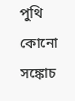পুথি কোনো সঙ্কোচ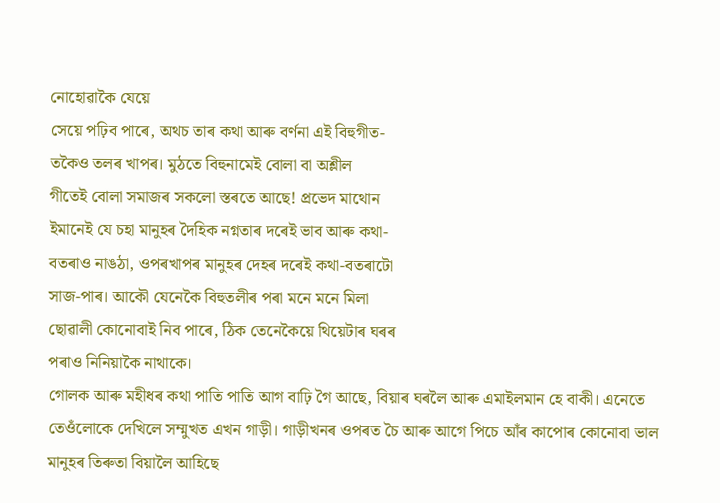নোহোৱাকৈ যেয়ে
সেয়ে পঢ়িব পাৰে, অথচ তাৰ কথা আৰু বৰ্ণনা এই বিহুগীত-
তকৈও তলৰ খাপৰ। মুঠতে বিহুনামেই বোলা বা অশ্লীল
গীতেই বোলা সমাজৰ সকলো স্তৰতে আছে! প্ৰভেদ মাথোন
ইমানেই যে চহা মানুহৰ দৈহিক নগ্নতাৰ দৰেই ভাব আৰু কথা-
বতৰাও নাঙঠা, ওপৰখাপৰ মানুহৰ দেহৰ দৰেই কথা-বতৰাটো
সাজ-পাৰ। আকৌ যেনেকৈ বিহুতলীৰ পৰা মনে মনে মিলা
ছোৱালী কোনোবাই নিব পাৰে, ঠিক তেনেকৈয়ে থিয়েটাৰ ঘৰৰ
পৰাও নিনিয়াকৈ নাথাকে।
গোলক আৰু মহীধৰ কথা পাতি পাতি আগ বাঢ়ি গৈ আছে, বিয়াৰ ঘৰলৈ আৰু এমাইলমান হে বাকী। এনেতে তেওঁলোকে দেখিলে সম্মুখত এখন গাড়ী। গাড়ীখনৰ ওপৰত চৈ আৰু আগে পিচে আঁৰ কাপোৰ কোনোবা ভাল মানুহৰ তিৰুতা বিয়ালৈ আহিছে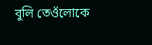বুলি তেওঁলোকে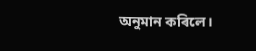অনুমান কৰিলে।